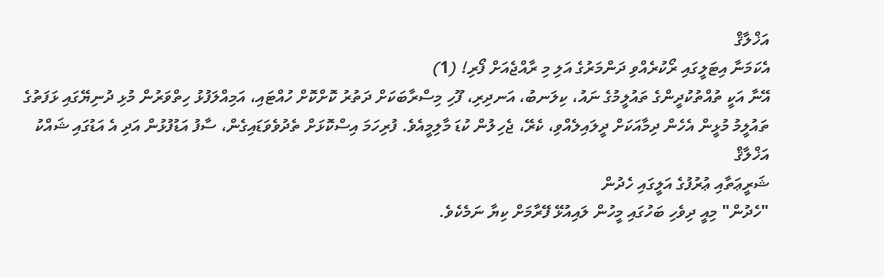އަޚްލާޤް
އެކަމަނާ އިޓަލީގައި ރޯކުރެއްވި ދަންމަރުގެ އަލި މި ރާއްޖެއަށް ފޯރި! (1)
އޭނާ އަކީ ތުއްތުކުދީންގެ ތައުލީމުގެ ނައު، ކިލަނބު، އަނދިރި، ފޫހި މިސްރާބަކަށް ދަތުރު ކޮށްކޮށް ހުއްޓައި، އަމިއްލަފުޅު ހިތްވަރުން މުޅި ދުނިޔޭގައި ޅަފަތުގެ ތައުލީމު މުޅީން އެހެން ދިމާއަކަށް ދީލައިލެއްވި، ކެރޭ، ޖެހިލުން ކުޑަ މާލިމީއެވެ. ފުރިހަމަ އިސްކޮޅަށް ތެދުވެވަޑައިގެން، ސާފު އަޑުފުޅުން އަދި އެ އަޑުގައި ޝައްކު
އަޚްލާޤް
ޝަރީޢަތާއި ޢުރުފުގެ އަލީގައި ހެދުން
"ހެދުން" މިއީ ދިވެހި ބަހުގައި މީހުން ލައިއުޅޭ ފޭރާމަށް ކިޔާ ނަމެކެވެ.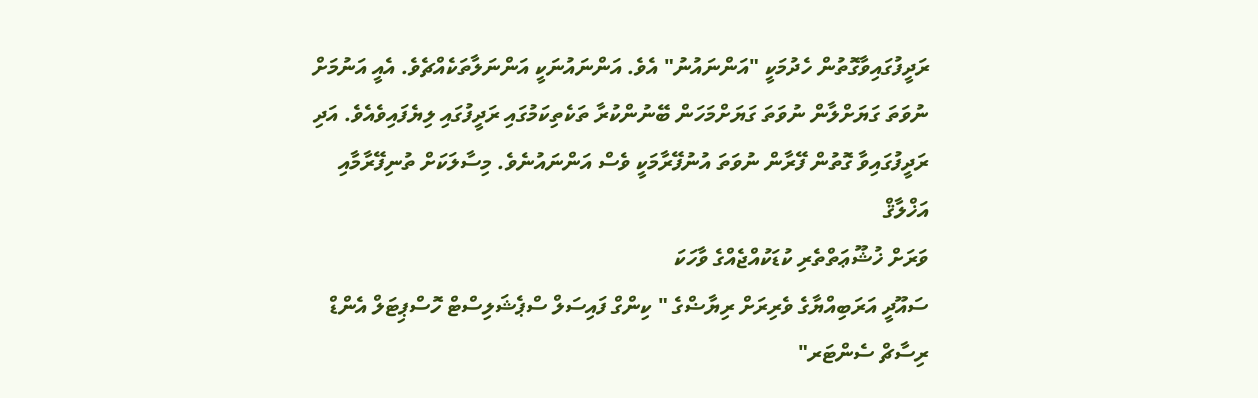ރަދީފުގައިވާގޮތުން ހެދުމަކީ "އަންނައުނު" އެވެ. އަންނައުނަކީ އަންނަލާތަކެއްޗެވެ. އެއީ އަނުމަށް ނުވަތަ ގަޔަށްލާން ނުވަތަ ގަޔަށްމަހަން ބޭނުންކުރާ ތަކެތިކަމުގައި ރަދީފުގައި ލިޔެފައިވެއެވެ. އަދި ރަދީފުގައިވާ ގޮތުން ފޭރާން ނުވަތަ އުނުފޭރާމަކީ ވެސް އަންނައުނެވެ. މިސާލަކަށް ތުނިފޭރާމާއި
އަޚްލާޤް
ވަރަށް ޚުޝޫޢަތްތެރި ކުޑަކުއްޖެއްގެ ވާހަކަ
ސައޫދީ އަރަބިއްޔާގެ ވެރިރަށް ރިޔާޟްގެ " ކިންގް ފައިސަލް ސްޕެޝަލިސްޓް ހޮސްޕިޓަލް އެންޑް ރިސާޗް ސެންޓަރ"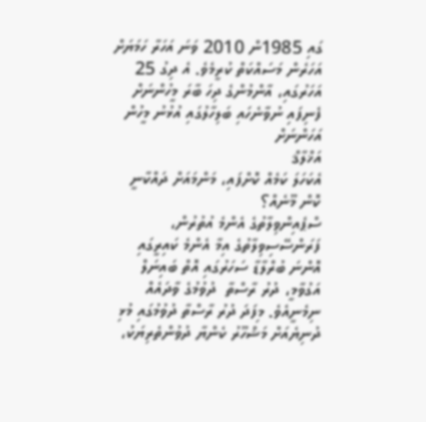ގައި 1985ން 2010 ވަނަ އަހަރާ ހަމަޔަށް އަހަރެން މަސައްކަތް ކުރީމެވެ. އެ ދިގު 25 އަހަރުގައި، އާންމުންގެ ދިހަ ބާރަ މީހުންނަށް ފެނިފައި ނުވާނެހައި ބަލިހާލުގައި އުޅުނު މީހުން އަހަންނަށް
އަޚްލާޤް
އެކަހަލަ ކަމެއް ކޮށްފައި، މަންމައަށް ދައްކާނީ ކޮން މޫނެއް؟
ސްޕެއިންވިލާތުގެ އެންމެ އުތުރުން، ފަރަންސޭސިވިލާތުގެ އިމާ އެންމެ ކައިރީގައި އޮންނަ ބުރްލާޑާ ސަހަރުގައި އޮތް ބައިނަލް އަގުވާމީ، ދުރު ރާސްތާ  ދުވުމުގެ ވާދައެއް ނިމެނީއެވެ. މިފަދަ ދުރު ރާސްތާ ދުވުމުގައި މުޅި ދުނިޔެއަށް މަޝްހޫރު ކެންޔާ ދުވުންތެރިޔަކު،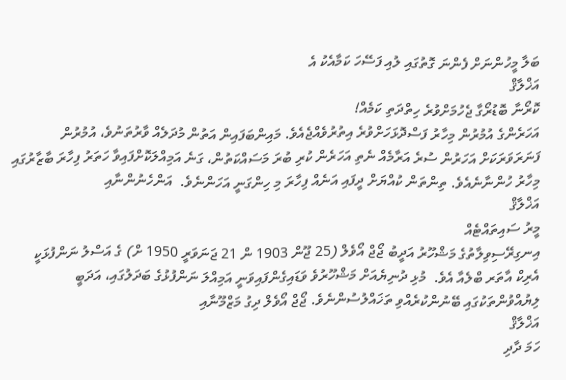ބަލާ މީހުންނަށް ފެންނަ ގޮތުގައި ލުއި ފަސޭހަ ކަމާއެކު އެ
އަޚްލާޤް
ކޮރޯނާ ބޮޑުރޯގާ ޖެހުމަށްވުރެ ހިތްދަތި ކަމެއް!
އަހަރެންގެ އުމުރުން މިހާރު ފަސްދޮޅަހަށްވުރެ އިތުރުވެއްޖެއެވެ. މައިންބަފައިން އަތުން މުދަލެއް ވާރުތަނުވެ، އުމުރުން ފަނަރަވަރަކަށް އަހަރުން ސުރެ އަރާމެއް ނެތި އަހަރެން ކުރި ބުރަ މަސައްކަތުން، ގަނެ އަމިއްލަކޮށްފައިވާ ހަތަރު ފިހާރަ ބާޒާރުގައި މިހާރު ހުންނާނެއެވެ. ތިންތަން ކުއްޔަށް ދީފައި އަނެއް ފިހާރަ މި ހިންގަނީ އަހަންނެވެ.  އަންހެނުންނާއި
އަޚްލާޤް
މީރު ސައިތައްޓެއް
އިނގިރޭސިވިލާތުގެ މަޝްހޫރު އަދީބު ޖޯޖް އޯވެލް (25 ޖޫން 1903 ން 21 ޖަނަވަރީ 1950 ށް) ގެ އަސްލު ނަންފުޅަކީ އެރިކް އާތަރ ބްލެއާ އެވެ.  މުޅި ދުނިޔެއަށް މަޝްހޫރުވެ ވަޑައިގެންފައިވަނީ އަމިއްލަ ނަންފުޅުގެ ބަދަލުގައި، އަދަބީ ލިޔުއްވުންތަކުގައި ބޭނުންކުރެއްވި ތަޚައްލުސުންނެވެ. ޖޯޖް އޯވެލް ދިގު މަޒްމޫނާއި
އަޚްލާޤް
ހަމަ ދާދި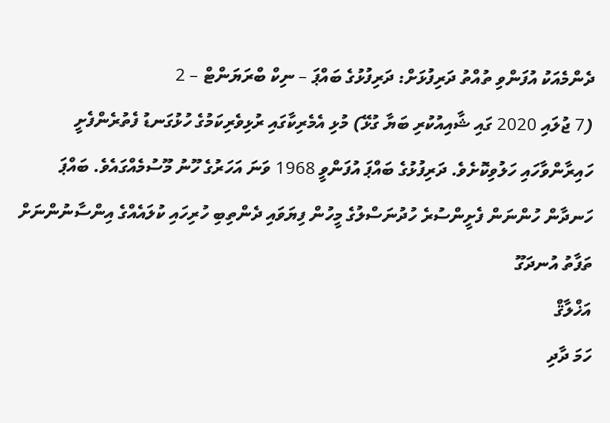ދެންމެއަކު އުފަންވި ތުއްތު ދަރިފުޅަށް: ދަރިފުޅުގެ ބައްޕަ – ނިކް ބްރަޔަންޓް – 2
(7 ޖުލައި 2020 ގައި ޝާއިއުކުރި ބަޔާ ގުޅޭ) މުޅި އެމެރިކާގައި ރުޅިވެރިކަމުގެ ހުޅުގަނޑު ފެތުރެންފެށީ ހައިރާންވާހައި ހަލުވިކޮށެވެ. ދަރިފުޅުގެ ބައްޕަ އުފަންވީ 1968 ވަނަ އަހަރުގެ ހޫނު މޫސުމެއްގައެވެ. ބައްޕަ ހަނދާން ހުންނަން ފެށީންސުރެ ހުދުނަސްލުގެ މީހުން ފިޔަވައި ދެންތިބި ހުރިހައި ކުލައެއްގެ އިންސާނުންނަށް ތަފާތު އުނދަގޫ
އަޚްލާޤް
ހަމަ ދާދި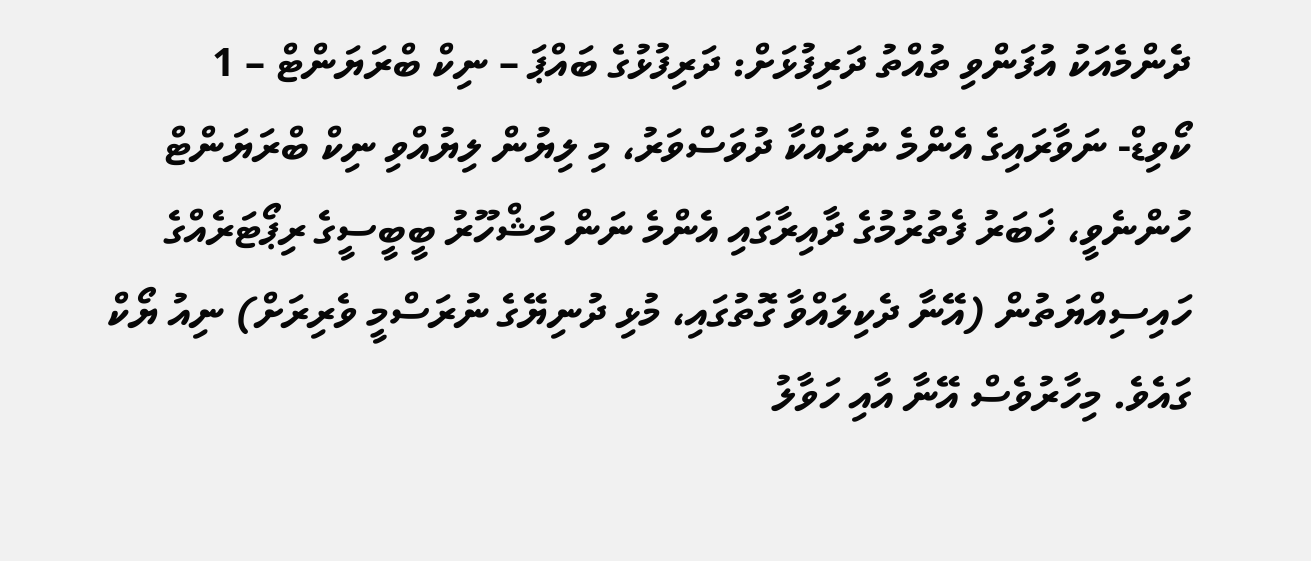ދެންމެއަކު އުފަންވި ތުއްތު ދަރިފުޅަށް: ދަރިފުޅުގެ ބައްޕަ – ނިކް ބްރަޔަންޓް – 1
ކޯވިޑް- ނަވާރައިގެ އެންމެ ނުރައްކާ ދުވަސްވަރު، މި ލިޔުން ލިޔުއްވި ނިކް ބްރަޔަންޓް ހުންނެވީ، ޚަބަރު ފެތުރުމުގެ ދާއިރާގައި އެންމެ ނަން މަޝްހޫރު ބީބީސީގެ ރިޕޯޓަރެއްގެ ހައިސިއްޔަތުން (އޭނާ ދެކިލައްވާ ގޮތުގައި، މުޅި ދުނިޔޭގެ ނުރަސްމީ ވެރިރަށް) ނިއު ޔޯކް ގައެވެ. މިހާރުވެސް އޭނާ އާއި ހަވާލު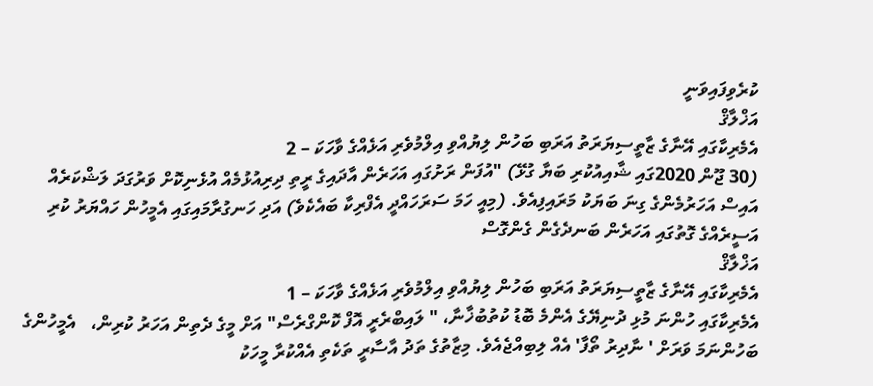ކުރެވިފައިވަނީ
އަޚްލާޤް
އެމެރިކާގައި އޭނާގެ ޒާތީސިޔަރަތު އަރަބި ބަހުން ލިޔުއްވި އިލްމުވެރި އަޅެއްގެ ވާހަކަ – 2
(30 ޖޫން 2020ގައި ޝާއިއުކުރި ބަޔާ ގުޅޭ) "އުފަން ރަށުގައި އަހަރެން އާދައިގެ ރީތި ދިރިއުޅުމެއް އުޅެނިކޮށް ވަރުގަދަ ލަޝްކަރެއް އައިސް އަހަރުމެންގެ ގިނަ ބަޔަކު މަރައިފިއެވެ. (މިއީ ހަމަ ސަރަހައްދީ އެފްރިކާ ބައެކެވެ) އަދި ހަނގުރާމައިގައި އެމީހުން ހައްޔަރު ކުރި އަސީރެއްގެ ގޮތުގައި އަހަރެން ބަނދެގެން ގެންގޮސް
އަޚްލާޤް
އެމެރިކާގައި އޭނާގެ ޒާތީސިޔަރަތު އަރަބި ބަހުން ލިޔުއްވި އިލްމުވެރި އަޅެއްގެ ވާހަކަ – 1
އެމެރިކާގައި ހުންނަ މުޅި ދުނިޔޭގެ އެންމެ ބޮޑު ކުތުބުޚާނާ، " ލައިބްރެރީ އޮފް ކޮންގްރެސް" އަށް މީގެ ދެތިން އަހަރު ކުރިން،   އެމީހުންގެ ބަހުންނަމަ ވަރަށް ' ނާދިރު ތޯފާ' އެއް ލިބިއްޖެއެވެ. މިޒާތުގެ ތަދު އާސާރީ ތަކެތި އެއްކުރާ މީހަކު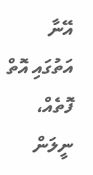އޭނާ އަތުގައި އޮތް ފޮތެއް، ނީލަން